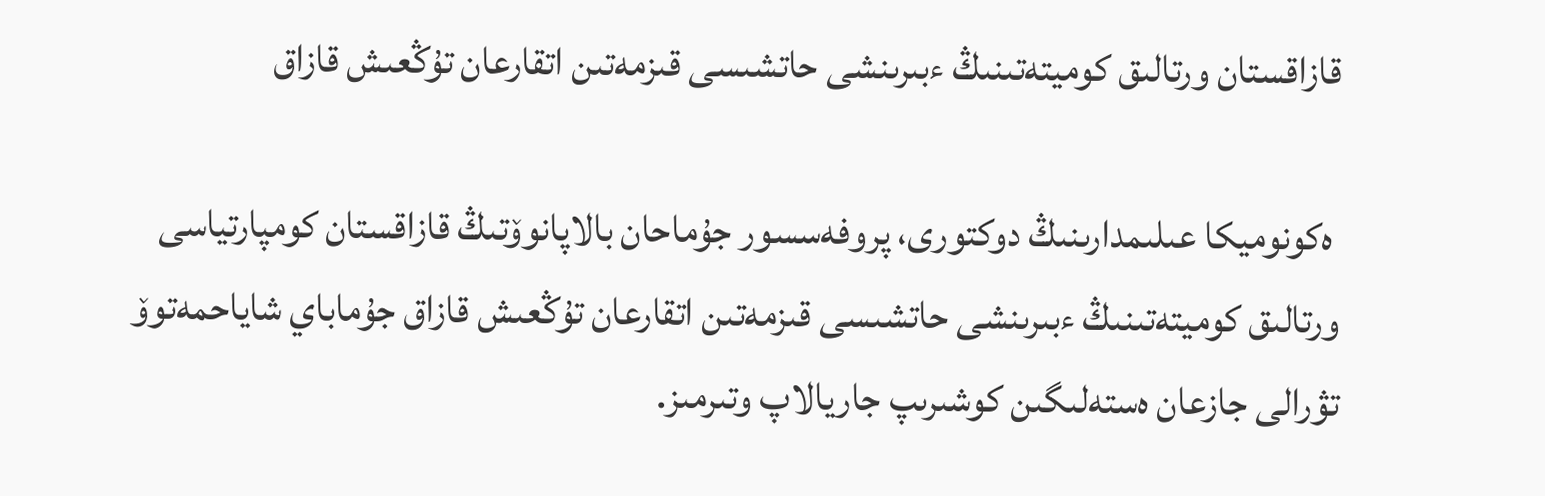قازاقستان ورتالىق كوميتەتىنىڭ ءبىرىنشى حاتشىسى قىزمەتىن اتقارعان تۇڭعىش قازاق

 ەكونوميكا عىلىمدارىنىڭ دوكتورى، پروفەسسور جۇماحان بالاپانوۆتىڭ قازاقستان كومپارتياسى ورتالىق كوميتەتىنىڭ ءبىرىنشى حاتشىسى قىزمەتىن اتقارعان تۇڭعىش قازاق جۇماباي شاياحمەتوۆ تۋرالى جازعان ەستەلىگىن كوشىرىپ جاريالاپ وتىرمىز.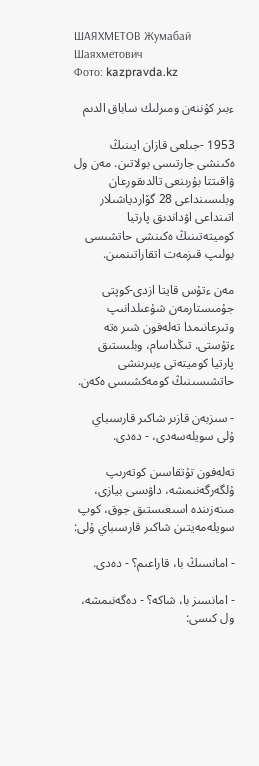ШАЯХМЕТОВ Жумабай Шаяхметович
Фото: kazpravda.kz

ءبىر كۇننەن ومىرلىك ساباق الدىم

1953 -جىلعى قازان ايىنىڭ ەكىنشى جارتىسى بولاتىن. مەن ول ۋاقىتتا بۇرىنعى تالدىقورعان وبلىسىنداعى 28 گۆاردياشىلار اتىنداعى اۋداندىق پارتيا كوميتەتىنىڭ ەكىنشى حاتشىسى بولىپ قىزمەت اتقاراتىنمىن.

مەن ءتۇس قايتا ازدى-كوپتى جۇمىستارمەن شۇعىلدانىپ وتىرعانىمدا تەلەفون شىر ەتە ءتۇستى. تىڭداسام، وبلىستىق پارتيا كوميتەتى ءبىرىنشى حاتشىسىنىڭ كومەكشىسى ەكەن.

- سىزبەن قازىر شاكىر قارسىباي ۇلى سويلەسەدى، - دەدى.

تەلەفون تۇتقاسىن كوتەرىپ ۇلگەرگەنىمشە، داۋىسى بيازى، مىنەزىندە اسىعىستىق جوق، كوپ سويلەمەيتىن شاكىر قارسىباي ۇلى:

- امانسىڭ با، قاراعىم؟ - دەدى.

- امانسىز با، شاكە؟ - دەگەنىمشە، ول كىسى: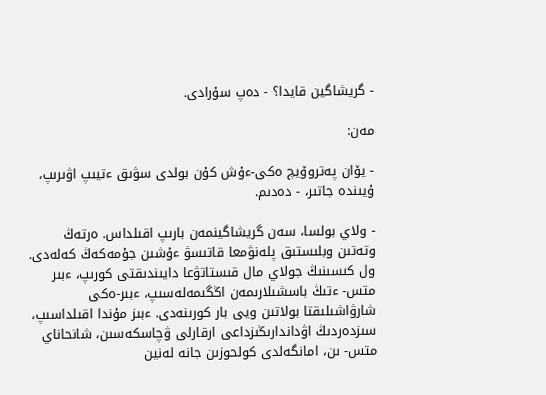- گريشاگين قايدا؟ - دەپ سۇرادى.

مەن:

- يۆان پەتروۆيچ ەكى-ءۇش كۇن بولدى سۋىق ءتيىپ اۋىرىپ، ۇيىندە جاتىر، - دەدىم.

- ولاي بولسا، سەن گريشاگينمەن بارىپ اقىلداس. ەرتەڭ وتەتىن وبلىستىق پلەنۋمعا قاتىسۋ ءۇشىن جۇمەكەڭ كەلەدى. ول كىسىنىڭ جولاي مال قىستاتۋعا دايىندىقتى كورىپ، ءبىر متس- ءتىڭ باسشىلارىمەن اڭگىمەلەسىپ، ءبىر-ەكى شارۋاشىلىقتا بولاتىن ويى بار كورىنەدى. ءبىز مۇندا اقىلداسىپ، سىزدەردىڭ اۋداندارىڭىزداعى ارقارلى ۋچاسكەسىن، شانحاناي متس- ىن، امانگەلدى كولحوزىن جانە لەنين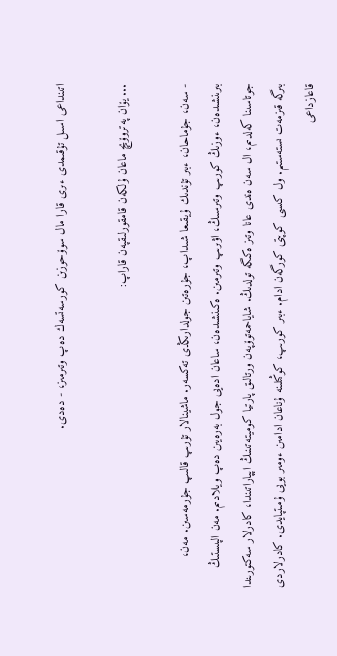اتىنداعى اسىل تۇقىمدى ءىرى قارا مال سوۆحوزىن كورسەتسەك دەپ وتىرمىز، - دەدى.

... يۆان پەتروۆيچ ماعان ۇلكەن قامقورلىقپەن قاراپ:

- سەن، جۇماحان، ءبىر تۇندىك ۇيقىعا شىداپ، جۇرەتىن جولدارىڭدى تەكسەر. ماشينالار تۇرىپ قالىپ جۇرمەسىن. مەن، بىرىنشىدەن، ءوزىڭ كورىپ وتىرسىڭ، اۋىرىپ وتىرمىن. ەكىنشىدەن، ساعان ادەيى جول بەرەيىن دەپ ويلادىم. مەن الپىستىڭ جوتاسىنا كەلدىم، ال سەن ەندى عانا وتىز ەكىگە تولدىڭ. شاياحمەتوۆپەن ورتالىق پارتيا كوميتەتىنىڭ اپپاراتىندا، كادرلار سەكتورىندا بىرگە قىزمەت ىستەستىم. ول كىسى كوپتى كورگەن ادام. ءبىر كورىپ، كوڭىلىنە ۇناعان ادامىن ءومىر بويى ۇمىتپايدى. كادرلاردى قاعازداعى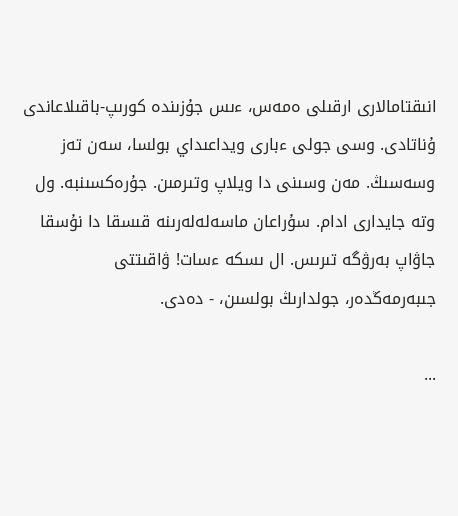انىقتامالارى ارقىلى ەمەس، ءىس جۇزىندە كورىپ-باقىلاعاندى ۇناتادى. وسى جولى ءبارى ويداعىداي بولسا، سەن تەز وسەسىڭ. مەن وسىنى دا ويلاپ وتىرمىن. جۇرەكسىنبە. ول وتە جايدارى ادام. سۇراعان ماسەلەلەرىنە قىسقا دا نۇسقا جاۋاپ بەرۋگە تىرىس. ال ىسكە ءسات! ۋاقىتتى جىبەرمەڭدەر، جولدارىڭ بولسىن، - دەدى.

...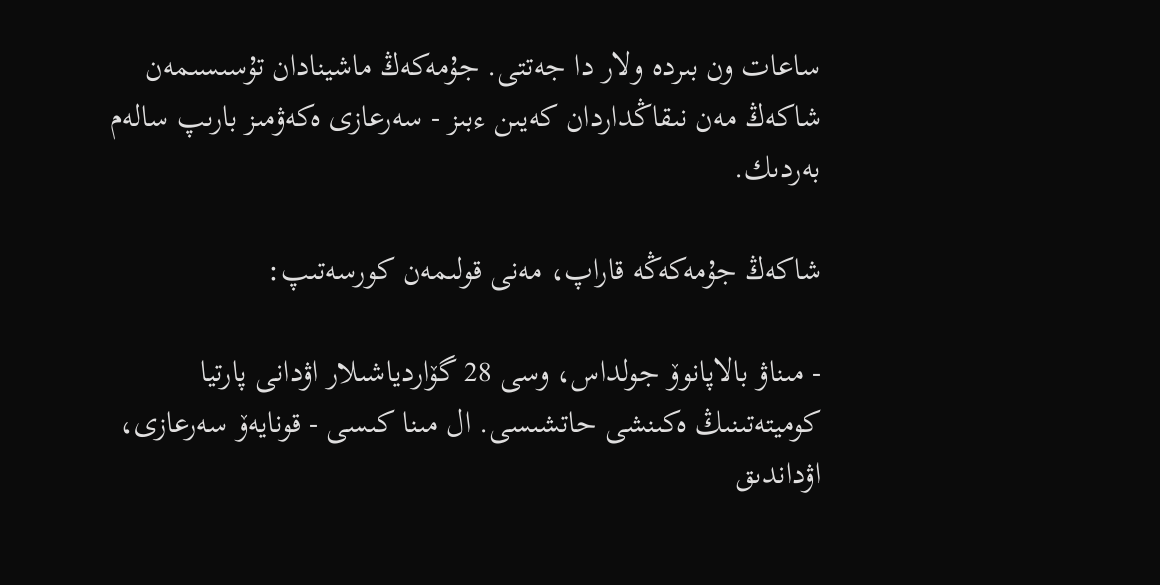ساعات ون بىردە ولار دا جەتتى. جۇمەكەڭ ماشينادان تۇسىسىمەن شاكەڭ مەن نىقاڭداردان كەيىن ءبىز - سەرعازى ەكەۋمىز بارىپ سالەم بەردىك.

شاكەڭ جۇمەكەڭە قاراپ، مەنى قولىمەن كورسەتىپ:

- مىناۋ بالاپانوۆ جولداس، وسى 28 گۆاردياشىلار اۋدانى پارتيا كوميتەتىنىڭ ەكىنشى حاتشىسى. ال مىنا كىسى - قونايەۆ سەرعازى، اۋداندىق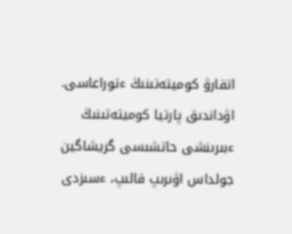اتقارۋ كوميتەتىنىڭ ءتوراعاسى. اۋداندىق پارتيا كوميتەتىنىڭ ءبىرىنشى حاتشىسى گريشاگين جولداس اۋىرىپ قالىپ، ءسىزدى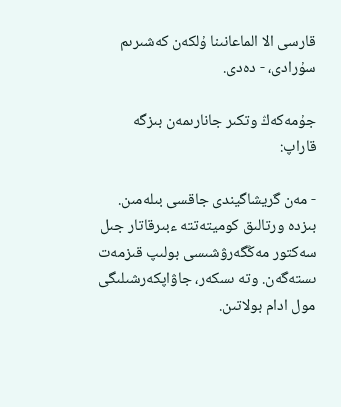قارسى الا الماعانىنا ۇلكەن كەشىرىم سۇرادى، - دەدى.

جۇمەكەڭ وتكىر جانارىمەن بىزگە قاراپ:

- مەن گريشاگيندى جاقسى بىلەمىن. بىزدە ورتالىق كوميتەتتە ءبىرقاتار جىل سەكتور مەڭگەرۋشىسى بولىپ قىزمەت ىستەگەن. وتە ىسكەر، جاۋاپكەرشىلىگى مول ادام بولاتىن.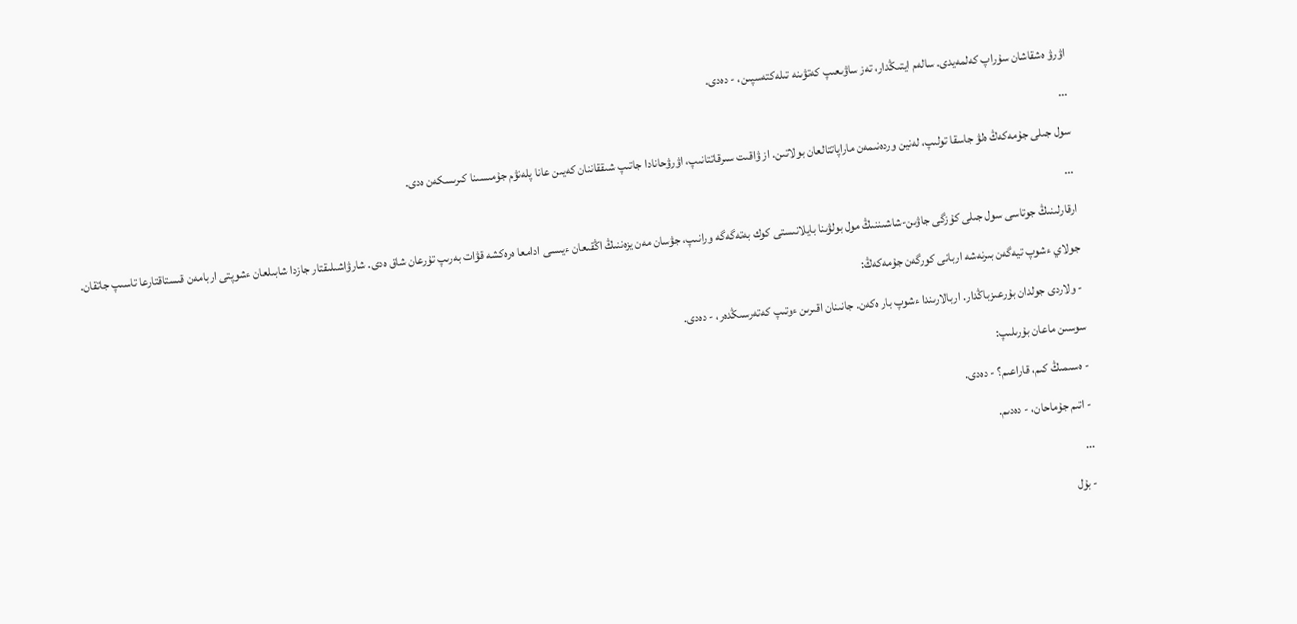اۋرۋ ەشقاشان سۇراپ كەلمەيدى. سالەم ايتىڭدار، تەز ساۋىعىپ كەتۋىنە تىلەكتەسپىن، - دەدى.

...

سول جىلى جۇمەكەڭ ەلۋ جاسقا تولىپ، لەنين وردەنىمەن ماراپاتتالعان بولاتىن. از ۋاقىت سىرقاتتانىپ، اۋرۋحانادا جاتىپ شىققاننان كەيىن عانا پلەنۋم جۇمىسىنا كىرىسكەن ەدى.

...

ارقارلىنىڭ جوتاسى سول جىلى كۇزگى جاۋىن-شاشىننىڭ مول بولۋىنا بايلانىستى كوك بەتەگەگە ورانىپ، جۋسان مەن يزەننىڭ اڭقىعان ءيىسى ادامعا ەرەكشە قۋات بەرىپ تۇرعان شاق ەدى. شارۋاشىلىقتار جازدا شابىلعان ءشوپتى اربامەن قىستاقتارعا تاسىپ جاتقان.

جولاي ءشوپ تيەگەن بىرنەشە اربانى كورگەن جۇمەكەڭ:

- ولاردى جولدان بۇرعىزباڭدار. اربالارىندا ءشوپ بار ەكەن. جانىنان اقىرىن ءوتىپ كەتەرسىڭدەر، - دەدى.

سوسىن ماعان بۇرىلىپ:

- ەسىمىڭ كىم، قاراعىم؟ - دەدى.

- اتىم جۇماحان، - دەدىم.

...

- بۇل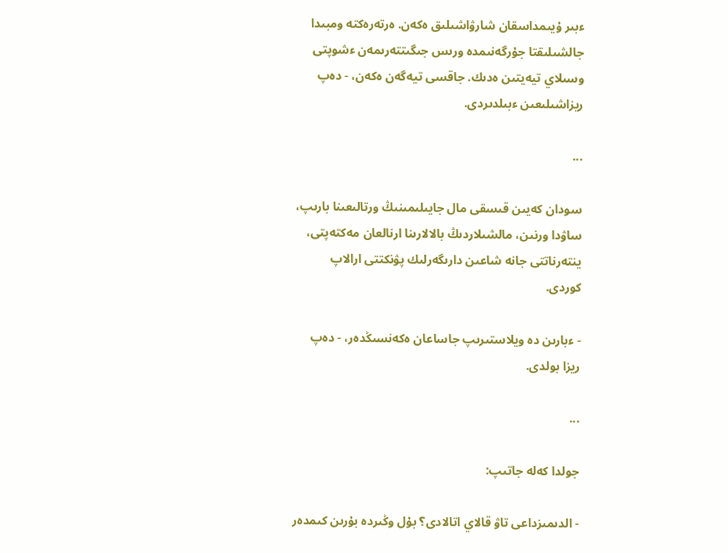ءبىر ۇيىمداسقان شارۋاشىلىق ەكەن. ەرتەرەكتە ومبىدا جالشىلىقتا جۇرگەنىمدە ورىس جىگىتتەرىمەن ءشوپتى وسىلاي تيەيتىن ەدىك. جاقسى تيەگەن ەكەن، - دەپ ريزاشىلىعىن ءبىلدىردى.

...

سودان كەيىن قىسقى مال جايىلىمىنىڭ ورتالىعىنا بارىپ، ساۋدا ورنىن، مالشىلاردىڭ بالالارىنا ارنالعان مەكتەپتى، ينتەرناتتى جانە شاعىن دارىگەرلىك پۋنكتتى ارالاپ كوردى.

- ءبارىن دە ويلاستىرىپ جاساعان ەكەنسىڭدەر، - دەپ ريزا بولدى.

...

جولدا كەلە جاتىپ:

- الدىمىزداعى تاۋ قالاي اتالادى؟ بۇل وڭىردە بۇرىن كىمدەر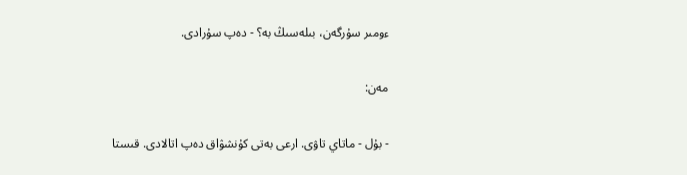ءومىر سۇرگەن، بىلەسىڭ بە؟ - دەپ سۇرادى.

مەن:

- بۇل - ماتاي تاۋى. ارعى بەتى كۇنشۋاق دەپ اتالادى. قىستا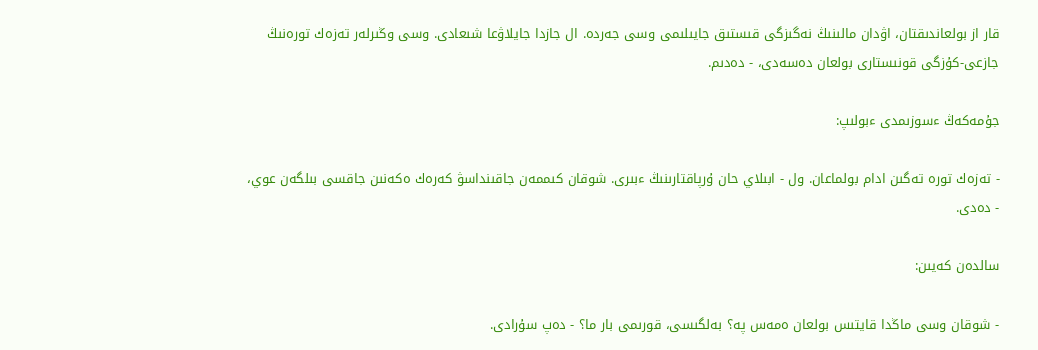قار از بولعاندىقتان، اۋدان مالىنىڭ نەگىزگى قىستىق جايىلىمى وسى جەردە. ال جازدا جايلاۋعا شىعادى. وسى وڭىرلەر تەزەك تورەنىڭ جازعى-كۇزگى قونىستارى بولعان دەسەدى، - دەدىم.

جۇمەكەڭ ءسوزىمدى ءبولىپ:

- تەزەك تورە تەگىن ادام بولماعان. ول - ابىلاي حان ۇرپاقتارىنىڭ ءبىرى. شوقان كىممەن جاقىنداسۋ كەرەك ەكەنىن جاقسى بىلگەن عوي، - دەدى.

سالدەن كەيىن:

- شوقان وسى ماڭدا قايتىس بولعان ەمەس پە؟ بەلگىسى، قورىمى بار ما؟ - دەپ سۇرادى.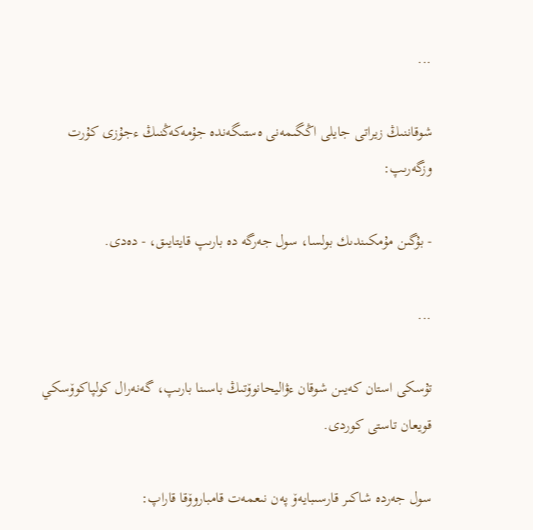...

شوقاننىڭ زيراتى جايلى اڭگىمەنى ەستىگەندە جۇمەكەڭنىڭ ءجۇزى كۇرت وزگەرىپ:

- بۇگىن مۇمكىندىك بولسا، سول جەرگە دە بارىپ قايتايىق، - دەدى.

...

تۇسكى استان كەيىن شوقان ءۋاليحانوۆتىڭ باسىنا بارىپ، گەنەرال كولپاكوۆسكي قويعان تاستى كوردى.

سول جەردە شاكىر قارسىبايەۆ پەن نىعمەت قامباروۆقا قاراپ: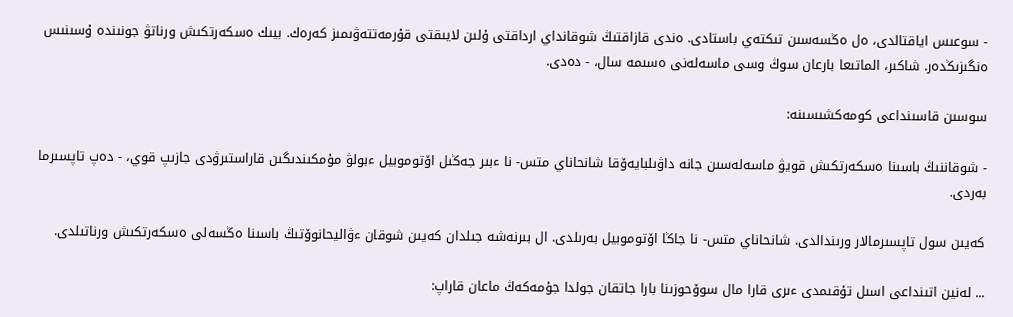- سوعىس اياقتالدى، ەل ەڭسەسىن تىكتەي باستادى. ەندى قازاقتىڭ شوقانداي ارداقتى ۇلىن لايىقتى قۇرمەتتەۋىمىز كەرەك. بيىك ەسكەرتكىش ورناتۋ جونىندە ۇسىنىس ەنگىزىڭدەر. شاكىر، الماتىعا بارعان سوڭ وسى ماسەلەنى ەسىمە سال، - دەدى.

سوسىن قاسىنداعى كومەكشىسىنە:

- شوقاننىڭ باسىنا ەسكەرتكىش قويۋ ماسەلەسىن جانە داۋىلبايەۆقا شانحاناي متس- نا ءبىر جەڭىل اۆتوموبيل ءبولۋ مۇمكىندىگىن قاراستىرۋدى جازىپ قوي، - دەپ تاپسىرما بەردى.

كەيىن سول تاپسىرمالار ورىندالدى. شانحاناي متس- نا جاڭا اۆتوموبيل بەرىلدى. ال بىرنەشە جىلدان كەيىن شوقان ءۋاليحانوۆتىڭ باسىنا ەڭسەلى ەسكەرتكىش ورناتىلدى.

... لەنين اتىنداعى اسىل تۇقىمدى ءىرى قارا مال سوۆحوزىنا بارا جاتقان جولدا جۇمەكەڭ ماعان قاراپ: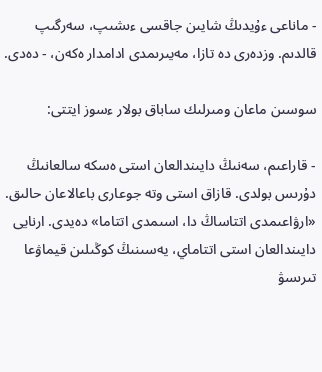- ماناعى ءۇيدىڭ شايىن جاقسى ءىشىپ، سەرگىپ قالدىم. وزدەرى دە تازا، مەيىرىمدى ادامدار ەكەن، - دەدى.

سوسىن ماعان ومىرلىك ساباق بولار ءسوز ايتتى:

- قاراعىم، سەنىڭ دايىندالعان استى ەسكە سالعانىڭ دۇرىس بولدى. قازاق استى وتە جوعارى باعالاعان حالىق. «ارۋاعىمدى اتتاساڭ دا، اسىمدى اتتاما» دەيدى. ارنايى دايىندالعان استى اتتاماي، يەسىنىڭ كوڭىلىن قيماۋعا تىرىسۋ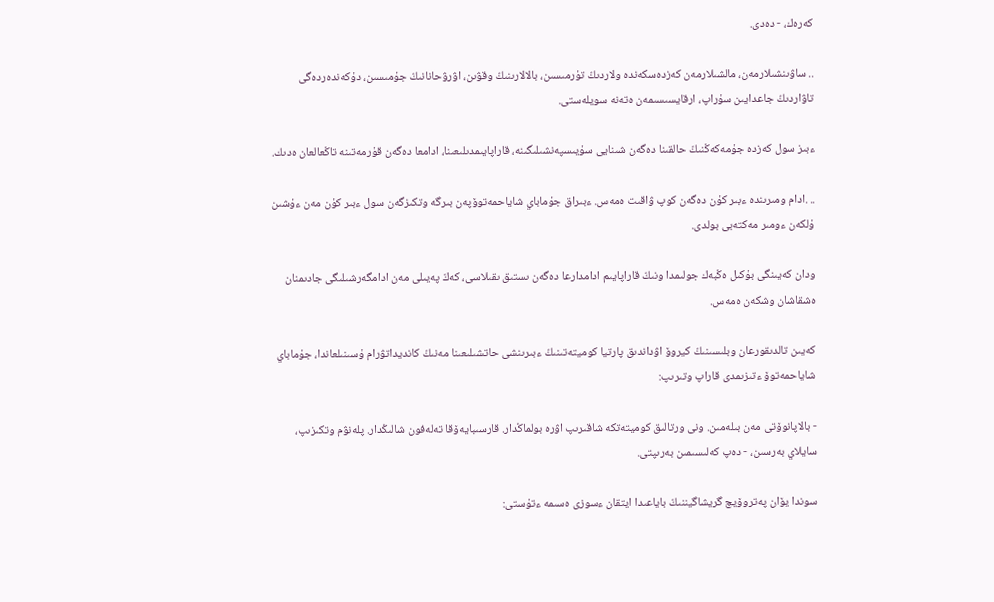كەرەك، - دەدى.

.. ساۋىنشىلارمەن، مالشىلارمەن كەزدەسكەندە ولاردىڭ تۇرمىسىن، بالالارىنىڭ وقۋىن، اۋرۋحانانىڭ جۇمىسىن، دۇكەندەردەگى تاۋاردىڭ جاعدايىن سۇراپ، ارقايسىسىمەن ەتەنە سويلەستى.

ءبىز سول كەزدە جۇمەكەڭنىڭ حالقىنا دەگەن شىنايى سۇيىسپەنشىلىگىنە، قاراپايىمدىلىعىنا، ادامعا دەگەن قۇرمەتىنە تاڭعالعان ەدىك.

.. .ادام ومىرىندە ءبىر كۇن دەگەن كوپ ۋاقىت ەمەس. ءبىراق جۇماباي شاياحمەتوۆپەن بىرگە وتكىزگەن سول ءبىر كۇن مەن ءۇشىن ۇلكەن ءومىر مەكتەبى بولدى.

ودان كەيىنگى بۇكىل ەڭبەك جولىمدا ونىڭ قاراپايىم ادامدارعا دەگەن ىستىق ىقىلاسى، كەڭ پەيىلى مەن ادامگەرشىلىگى جادىمنان ەشقاشان وشكەن ەمەس.

كەيىن تالدىقورعان وبلىسىنىڭ كيروۆ اۋداندىق پارتيا كوميتەتىنىڭ ءبىرىنشى حاتشىلىعىنا مەنىڭ كانديداتۋرام ۇسىنىلعاندا، جۇماباي شاياحمەتوۆ ءتىزىمدى قاراپ وتىرىپ:

- بالاپانوۆتى مەن بىلەمىن. ونى ورتالىق كوميتەتكە شاقىرىپ اۋرە بولماڭدار. قارسىبايەۆقا تەلەفون شالىڭدار. پلەنۋم وتكىزىپ، سايلاي بەرسىن، - دەپ كەلىسىمىن بەرىپتى.

سوندا يۆان پەتروۆيچ گريشاگيننىڭ باياعىدا ايتقان ءسوزى ەسىمە ءتۇستى: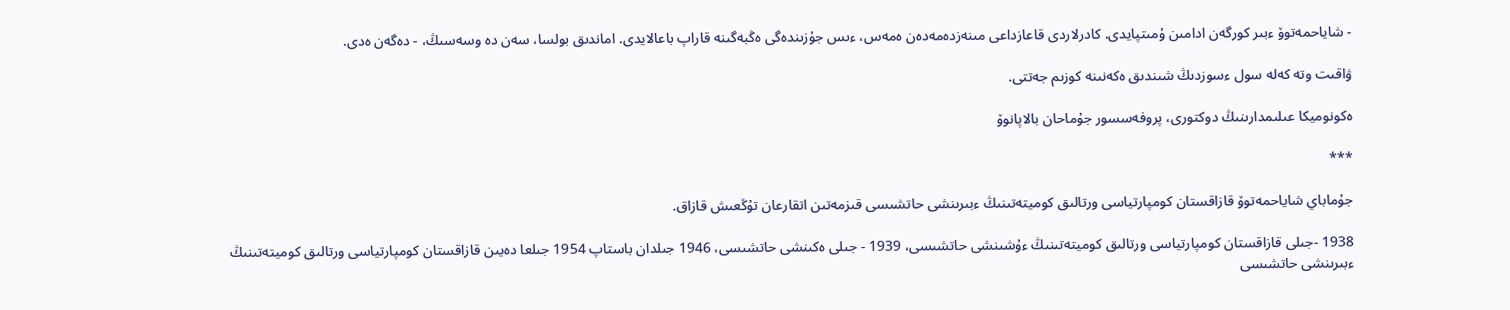- شاياحمەتوۆ ءبىر كورگەن ادامىن ۇمىتپايدى. كادرلاردى قاعازداعى مىنەزدەمەدەن ەمەس، ءىس جۇزىندەگى ەڭبەگىنە قاراپ باعالايدى. اماندىق بولسا، سەن دە وسەسىڭ، - دەگەن ەدى.

ۋاقىت وتە كەلە سول ءسوزدىڭ شىندىق ەكەنىنە كوزىم جەتتى.

ەكونوميكا عىلىمدارىنىڭ دوكتورى، پروفەسسور جۇماحان بالاپانوۆ

***

جۇماباي شاياحمەتوۆ قازاقستان كومپارتياسى ورتالىق كوميتەتىنىڭ ءبىرىنشى حاتشىسى قىزمەتىن اتقارعان تۇڭعىش قازاق.

1938 -جىلى قازاقستان كومپارتياسى ورتالىق كوميتەتىنىڭ ءۇشىنشى حاتشىسى، 1939 - جىلى ەكىنشى حاتشىسى، 1946 جىلدان باستاپ 1954 جىلعا دەيىن قازاقستان كومپارتياسى ورتالىق كوميتەتىنىڭ ءبىرىنشى حاتشىسى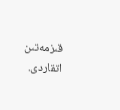قىزمەتىن اتقاردى.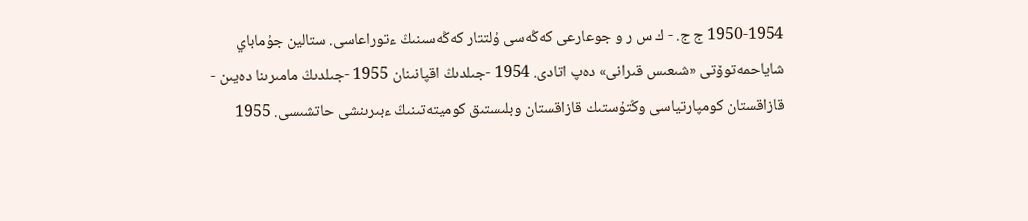1950-1954 ج ج. - ك س ر و جوعارعى كەڭەسى ۇلتتار كەڭەسىنىڭ ءتوراعاسى. ستالين جۇماباي شاياحمەتوۆتى «شىعىس قىرانى» دەپ اتادى. 1954 -جىلدىڭ اقپانىنان 1955 -جىلدىڭ مامىرىنا دەيىن - قازاقستان كومپارتياسى وڭتۇستىك قازاقستان وبلىستىق كوميتەتىنىڭ ءبىرىنشى حاتشىسى. 1955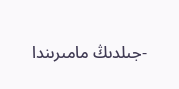-جىلدىڭ مامىرىندا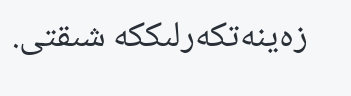زەينەتكەرلىككە شىقتى.